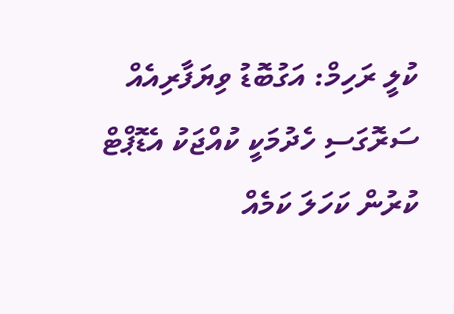ކުލީ ރަހިމް: އަގުބޮޑު ވިޔަފާރިއެއް
ސަރޮގަސި ހެދުމަކީ ކުއްޖަކު އެޑޮޕްޓް ކުރުން ކަހަލަ ކަމެއް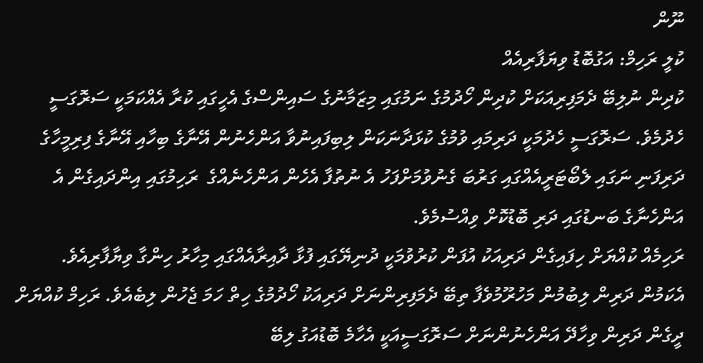ނޫން
ކުލީ ރަހިމް: އަގުބޮޑު ވިޔަފާރިއެއް
ކުދިން ނުލިބޭ ދެމަފިރިއަކަށް ކުދިން ހޯދުމުގެ ނަމުގައި މިޒަމާނުގެ ސައިންސްގެ އެހީގައި ކުރާ އެއްކަމަކީ ސަރޮގަސީ ހެދުމެވެ. ސަރޮގަސީ ހެދުމަކީ ދަރިމައި ވުމުގެ ކުޅަދާނަކަން ލިބިފައިނުވާ އަންހެނުން އޭނާގެ ބިހާއި އޭނާގެ ފިރިމީހާގެ ދަރިފަނި ނަގައި ލެބޯޓަރީއެއްގައި ގަރުބަ ގެނުވުމަށްފަހު އެ ނުތުފާ އެހެން އަންހެނެއްގެ  ރަހިމުގައި އިންދައިގެން އެ އަންހެނާގެ ބަނޑުގައި ދަރި ބޮޑުކޮށް ވިއްސުމެވެ.
ރަހިމެއް ކުއްޔަށް ހިފައިގެން ދަރިއަކު އުފަން ކުރުވުމަކީ ދުނިޔޭގައި ފުޅާ ދާއިރާއެއްގައި މިހާރު ހިންގާ ވިޔާފާރިއެވެ. އެކަމުން ދަރިން ލިބުމުން މަހުރޫމުވެފާ ތިބޭ ދެމަފިރިންނަށް ދަރިއަކު ހޯދުމުގެ ހިތް ހަމަ ޖެހުން ލިބެއެވެ. ރަހިމް ކުއްޔަށް ދީގެން ދަރިން ވިހާދޭ އަންހެނުންނަށް ސަރޮގަސީއަކީ އެހާމެ ބޮޑުއަގު ލިބޭ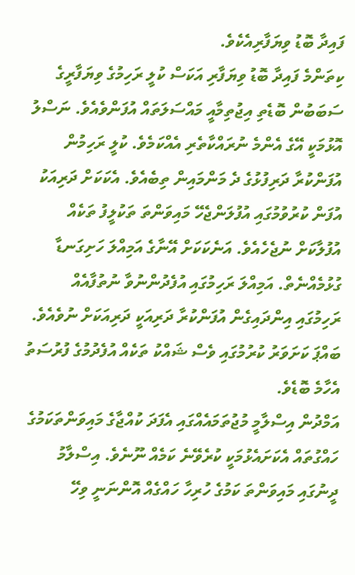ފައިދާ ބޮޑު ވިޔަފާރިއެކެވެ.
ކިތަންމެ ފައިދާ ބޮޑު ވިޔަފާރި އަކަސް ކުލީ ރަހިމުގެ ވިޔަފާރީގެ ސަބަބުން ބޮޑެތި އިޖުތިމާއީ މައްސަލަތައް އުފަންވެއެވެ. ނަސްލު އޮޅުމަކީ އޭގެ އެންމެ ނުރައްކާތެރި އެއްކަމެވެ. ކުލީ ރަހިމުން އުފަންކުރާ ދަރިފުޅުގެ ދެ މަންމައިން ތިބެއެވެ. އެކަކަށް ދަރިއަކު އުފަން ކުރުވުމުގައި އުފުލަންޖެހޭ މައިވަންތަ ތަކުލީފު ތަކެއް އުފުލާކަށް ނުޖެހެއެވެ. އަނެކަކަށް އޭނާގެ އަމިއްލަ ހަށިގަނޑާ ގުޅުމެއްނެތް. އަމިއްލަ ރަހިމުގައި އުފެދުންނުވާ ނުތުފާއެއް ރަހިމުގައި އިންދައިގެން އުފަންކުރާ ދަރިއަކީ ދަރިއަކަށް ނުވެއެވެ. ބައްޕަ ކަށަވަރު ކުރުމުގައި ވެސް ޝައްކު ތަކެއް އުފެދުމުގެ ފުރުސަތު އެހާމެ ބޮޑެވެ.
އަމްދުން އިސްލާމީ މުޖުތަމައެއްގައި އެފަދަ ކުއްޖާގެ މައިވަންތަކަމުގެ ހައްގުތައް އެކަށައެޅުމަކީ ކުރެވޭނެ ކަމެއް ނޫނެވެ. އިސްލާމު ދީނުގައި މައިވަންތަ ކަމުގެ ހުރިހާ ހައްގެއް އޮންނަނީ ވިހޭ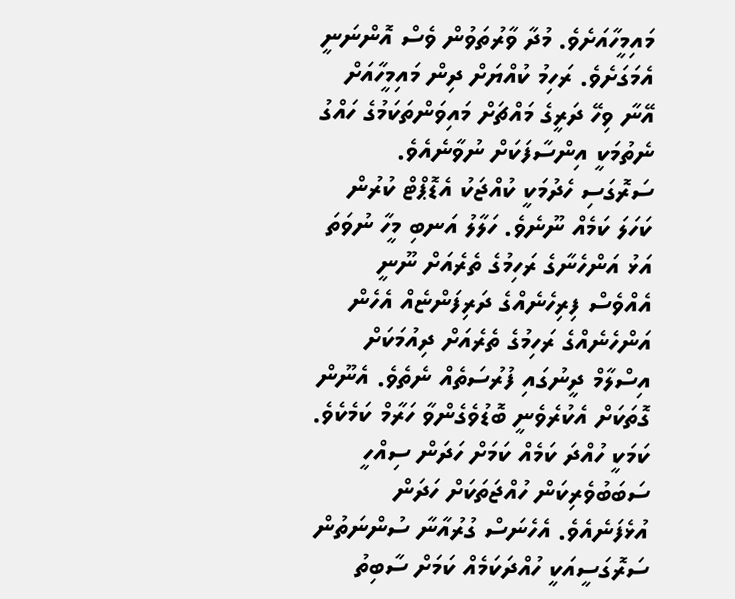މައިމީހާއަށެވެ. މުދާ ވާރުތަވުން ވެސް އޮންނަނީ އެމަގަށެވެ. ރަހިމު ކުއްޔަށް ދިން މައިމީހާއަށް އޭނާ ވިހޭ ދަރީގެ މައްޗަށް މައިވަންތަކަމުގެ ހައްގު ނެތުމަކީ އިންސާފަކަށް ނުވާނެއެވެ.
ސަރޮގަސި ހެދުމަކީ ކުއްޖަކު އެޑޮޕްޓް ކުރުން ކަހަލަ ކަމެއް ނޫނެވެ. ހަލާލު އަނބި މީހާ ނުވަތަ އަޅު އަންހެނާގެ ރަހިމުގެ ތެރެއަށް ނޫނީ އެއްވެސް ފިރިހެނެއްގެ ދަރިފަންޏެއް އެހެން އަންހެނެއްގެ ރަހިމުގެ ތެރެއަށް ދިއުމަކަށް އިސްލާމް ދީނުގައި ފުރުސަތެއް ނެތެވެ. އެނޫން ގޮތަކަށް އެކުރެވެނީ ބޮޑުވެގެންވާ ހަރާމް ކަމެކެވެ.
ކަމަކީ ހުއްދަ ކަމެއް ކަމަށް ހަދަން ސިއްހީ ސަބަބުވެރިކަން ހުއްޖަތަކަށް ހަދަން އުޅެފަނެއެވެ. އެހެނަސް ގުރުއާނާ ސުންނަތުން ސަރޮގަސީއަކީ ހުއްދަކަމެއް ކަމަށް ސާބިތު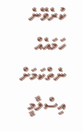ކުރެވޭނެ ހަމައެއް ނެތްކަމަށް އިސްލާމީ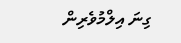ގިނަ އިލްމުވެރިން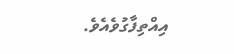އިއްތިފާގުވެއެވެ.